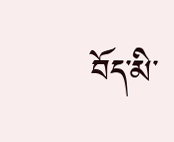བོད་མི་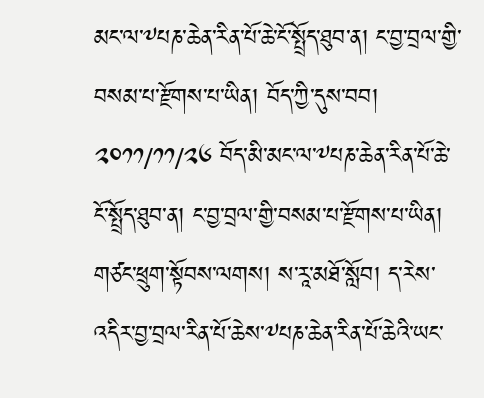མང་ལ་༸པཎ་ཆེན་རིན་པོ་ཆེ་ངོ་སྤྲོད་ཐུབ་ན། ང་བྱ་བྲལ་གྱི་བསམ་པ་རྫོགས་པ་ཡིན། བོད་ཀྱི་དུས་བབ། ༢༠༡༡/༡༡/༢༦ བོད་མི་མང་ལ་༸པཎ་ཆེན་རིན་པོ་ཆེ་ངོ་སྤྲོད་ཐུབ་ན། ང་བྱ་བྲལ་གྱི་བསམ་པ་རྫོགས་པ་ཡིན། གཙང་ཕྲུག་སྟོབས་ལགས། ས་རཱ་མཐོ་སློབ། ད་རེས་འདིར་བྱ་བྲལ་རིན་པོ་ཆེས་༸པཎ་ཆེན་རིན་པོ་ཆེའི་ཡང་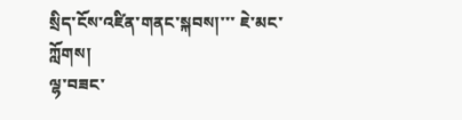སྲིད་ངོས་འཛིན་གནང་སྐབས།་་་ ཇེ་མང་ཀློགས།
ལྷ་བཟང་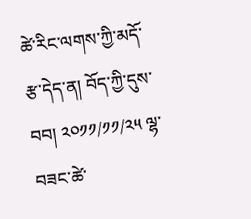ཚེ་རིང་ལགས་ཀྱི་མདོ་རྩ་དེད་ན། བོད་ཀྱི་དུས་བབ། ༢༠༡༡/༡༡/༢༥ ལྷ་བཟང་ཚེ་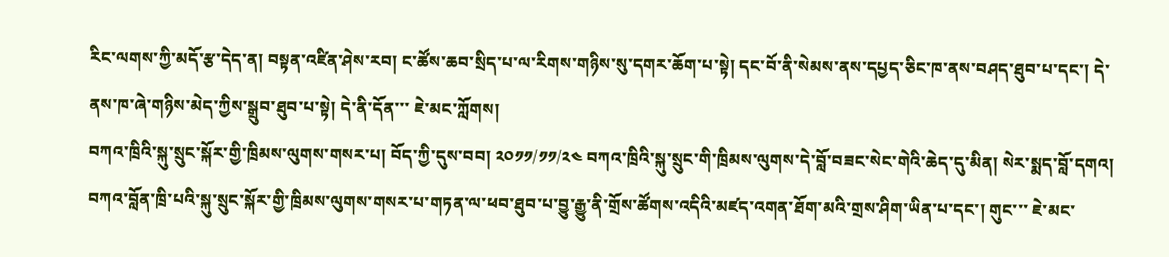རིང་ལགས་ཀྱི་མདོ་རྩ་དེད་ན། བསྟན་འཛིན་ཤེས་རབ། ང་ཚོས་ཆབ་སྲིད་པ་ལ་རིགས་གཉིས་སུ་དགར་ཆོག་པ་སྟེ། དང་བོ་ནི་སེམས་ནས་དཔྱད་ཅིང་ཁ་ནས་བཤད་ཐུབ་པ་དང་། དེ་ནས་ཁ་ཞེ་གཉིས་མེད་ཀྱིས་སྒྲུབ་ཐུབ་པ་སྟེ། དེ་ནི་དོན་་་ ཇེ་མང་ཀློགས།
བཀའ་ཁྲིའི་སྐུ་སྲུང་སྐོར་གྱི་ཁྲིམས་ལུགས་གསར་པ། བོད་ཀྱི་དུས་བབ། ༢༠༡༡/༡༡/༢༤ བཀའ་ཁྲིའི་སྐུ་སྲུང་གི་ཁྲིམས་ལུགས་དེ་བློ་བཟང་སེང་གེའི་ཆེད་དུ་མིན། སེར་སྨད་བློ་དགའ། བཀའ་བློན་ཁྲི་པའི་སྐུ་སྲུང་སྐོར་གྱི་ཁྲིམས་ལུགས་གསར་པ་གཏན་ལ་ཕབ་ཐུབ་པ་བྱུ་རྒྱུ་ནི་གྲོས་ཚོགས་འདིའི་མཛད་འགན་ཐོག་མའི་གྲས་ཤིག་ཡིན་པ་དང་། གུང་་་ ཇེ་མང་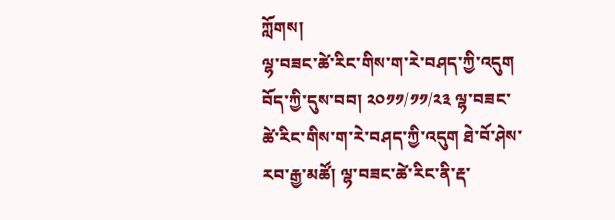ཀློགས།
ལྷ་བཟང་ཚེ་རིང་གིས་ག་རེ་བཤད་ཀྱི་འདུག བོད་ཀྱི་དུས་བབ། ༢༠༡༡/༡༡/༢༣ ལྷ་བཟང་ཚེ་རིང་གིས་ག་རེ་བཤད་ཀྱི་འདུག ཐེ་བོ་ཤེས་རབ་རྒྱ་མཚོ། ལྷ་བཟང་ཚེ་རིང་ནི་རྡ་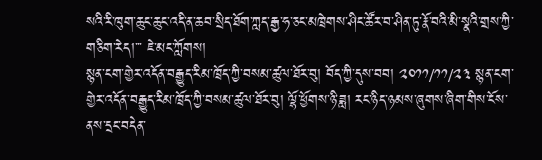སའི་རི་ཁུག་ཆུང་ཆུང་འདི་ན་ཆབ་སྲིད་ཐོག་ཀླད་རྒྱ་ཧ་ཅང་མཁྲེགས་ཤིང་ཚོར་བ་ཤིན་ཏུ་རྣོ་བའི་མི་སྣའི་གྲས་ཀྱི་གཅིག་རེད།་་་ ཇེ་མང་ཀློགས།
སྙན་ངག་གྱེར་འདོན་བརྒྱུད་རིམ་ཁྲོད་ཀྱི་བསམ་ཚུལ་ཐོར་བུ། བོད་ཀྱི་དུས་བབ། ༢༠༡༡/༡༡/༢༣ སྙན་ངག་གྱེར་འདོན་བརྒྱུད་རིམ་ཁྲོད་ཀྱི་བསམ་ཚུལ་ཐོར་བུ། ལྷོ་ཕྱོགས་ཉི་ཟླ། རང་ཉིད་ཉམས་ཞུགས་ཞིག་གིས་ངོས་ནས་དྲང་བདེན་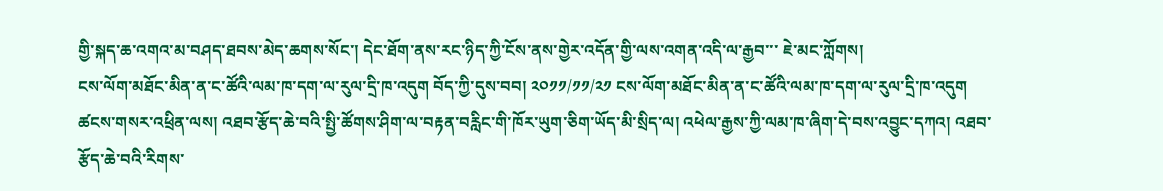གྱི་སྐད་ཆ་འགའ་མ་བཤད་ཐབས་མེད་ཆགས་སོང་། དེང་ཐོག་ནས་རང་ཉིད་ཀྱི་ངོས་ནས་གྱེར་འདོན་གྱི་ལས་འགན་འདི་ལ་རྒྱབ་་་ ཇེ་མང་ཀློགས།
ངས་ལོག་མཐོང་མིན་ན་ང་ཚོའི་ལམ་ཁ་དག་ལ་རུལ་དྲི་ཁ་འདུག བོད་ཀྱི་དུས་བབ། ༢༠༡༡/༡༡/༢༡ ངས་ལོག་མཐོང་མིན་ན་ང་ཚོའི་ལམ་ཁ་དག་ལ་རུལ་དྲི་ཁ་འདུག ཚངས་གསར་འཕྲིན་ལས། འཐབ་རྩོད་ཆེ་བའི་སྤྱི་ཚོགས་ཤིག་ལ་བརྟན་བརླིང་གི་ཁོར་ཡུག་ཅིག་ཡོད་མི་སྲིད་ལ། འཕེལ་རྒྱས་ཀྱི་ལམ་ཁ་ཞིག་དེ་བས་འབྱུང་དཀའ། འཐབ་རྩོད་ཆེ་བའི་རིགས་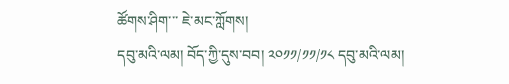ཚོགས་ཤིག་་་ ཇེ་མང་ཀློགས།
དབུ་མའི་ལམ། བོད་ཀྱི་དུས་བབ། ༢༠༡༡/༡༡/༡༨ དབུ་མའི་ལམ།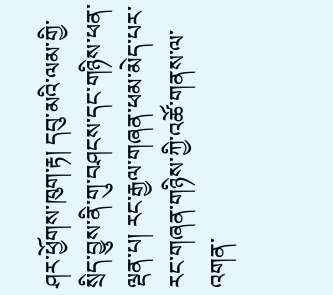ཤར་ཕྱོགས་ཁུག་རྟ། དབུ་མའི་ལམ་གྱི་སྲིད་བྱུས་ནི་གུ་བཤངས་དང་གཉིས་ཕན་ལྡན་པ། རང་རྒྱལ་གཞན་ཕམ་མེད་པར་རང་གཞན་གཉིས་ཀྱི་འཚོ་གནས་ལ་འགན་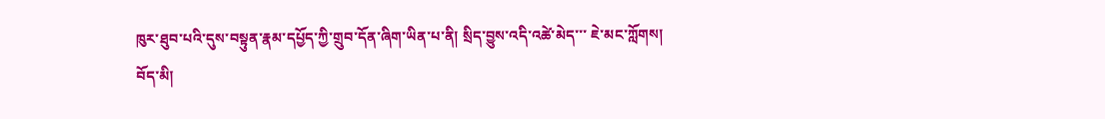ཁུར་ཐུབ་པའི་དུས་བསྟུན་རྣམ་དཔྱོད་ཀྱི་གྲུབ་དོན་ཞིག་ཡིན་པ་ནི། སྲིད་བྱུས་འདི་འཚེ་མེད་་་ ཇེ་མང་ཀློགས།
བོད་མི།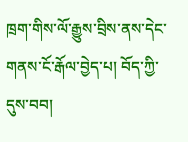ཁྲག་གིས་ལོ་རྒྱུས་བྲིས་ནས་དེང་གནས་ངོ་རྒོལ་བྱེད་པ། བོད་ཀྱི་དུས་བབ།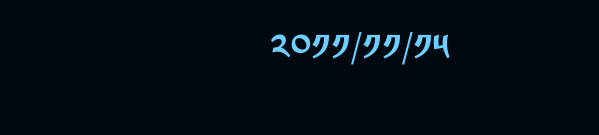༢༠༡༡/༡༡/༡༥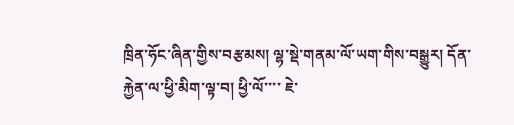ཁྲིན་ཧོང་ཞིན་གྱིས་བརྩམས། ལྷ་སྡེ་གནམ་ལོ་ཡག་གིས་བསྒྱུར། དོན་རྐྱེན་ལ་ཕྱི་མིག་ལྟ་བ། ཕྱི་ལོ་་་་ ཇེ་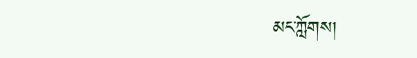མང་ཀློགས།